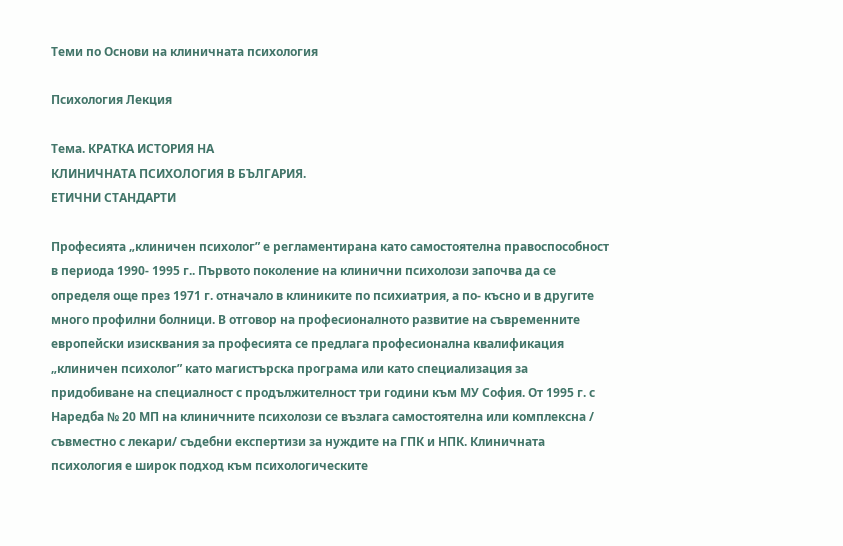Теми по Основи на клиничната психология

Психология Лекция

Тема. КРАТКА ИСТОРИЯ НА
КЛИНИЧНАТА ПСИХОЛОГИЯ В БЪЛГАРИЯ.
ЕТИЧНИ СТАНДАРТИ

Професията „клиничен психолог” е регламентирана като самостоятелна правоспособност в периода 1990- 1995 г.. Първото поколение на клинични психолози започва да се определя още през 1971 г. отначало в клиниките по психиатрия, а по- късно и в другите много профилни болници. В отговор на професионалното развитие на съвременните европейски изисквания за професията се предлага професионална квалификация „клиничен психолог” като магистърска програма или като специализация за придобиване на специалност с продължителност три години към МУ София. От 1995 г. с Наредба № 20 МП на клиничните психолози се възлага самостоятелна или комплексна / съвместно с лекари/ съдебни експертизи за нуждите на ГПК и НПК. Клиничната психология е широк подход към психологическите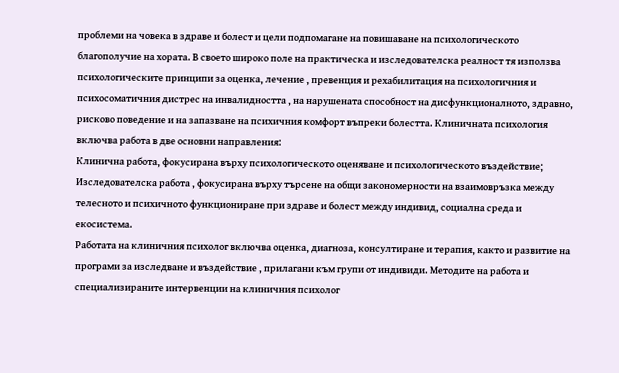проблеми на човека в здраве и болест и цели подпомагане на повишаване на психологическото благополучие на хората. В своето широко поле на практическа и изследователска реалност тя използва психологическите принципи за оценка, лечение , превенция и рехабилитация на психологичния и психосоматичния дистрес на инвалидността , на нарушената способност на дисфункционалното, здравно, рисково поведение и на запазване на психичния комфорт въпреки болестта. Клиничната психология включва работа в две основни направления:
Клинична работа, фокусирана върху психологическото оценяване и психологическото въздействие;
Изследователска работа , фокусирана върху търсене на общи закономерности на взаимовръзка между телесното и психичното функциониране при здраве и болест между индивид, социална среда и екосистема.
Работата на клиничния психолог включва оценка, диагноза, консултиране и терапия, както и развитие на програми за изследване и въздействие , прилагани към групи от индивиди. Методите на работа и специализираните интервенции на клиничния психолог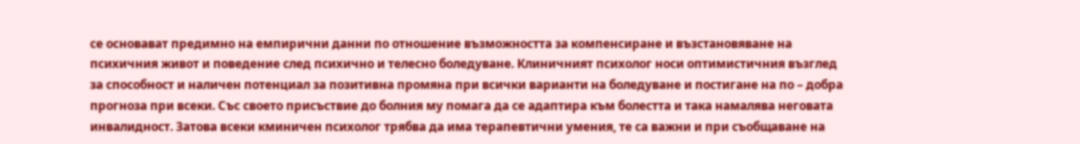се основават предимно на емпирични данни по отношение възможността за компенсиране и възстановяване на психичния живот и поведение след психично и телесно боледуване. Клиничният психолог носи оптимистичния възглед за способност и наличен потенциал за позитивна промяна при всички варианти на боледуване и постигане на по – добра прогноза при всеки. Със своето присъствие до болния му помага да се адаптира към болестта и така намалява неговата инвалидност. Затова всеки кминичен психолог трябва да има терапевтични умения, те са важни и при съобщаване на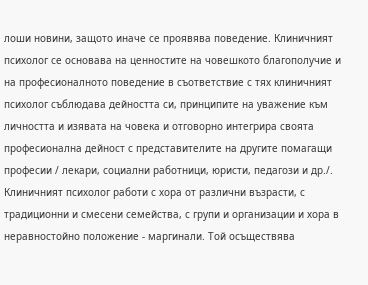лоши новини, защото иначе се проявява поведение. Клиничният психолог се основава на ценностите на човешкото благополучие и на професионалното поведение в съответствие с тях клиничният психолог съблюдава дейността си, принципите на уважение към личността и изявата на човека и отговорно интегрира своята професионална дейност с представителите на другите помагащи професии / лекари, социални работници, юристи, педагози и др./. Клиничният психолог работи с хора от различни възрасти, с традиционни и смесени семейства, с групи и организации и хора в неравностойно положение - маргинали. Той осъществява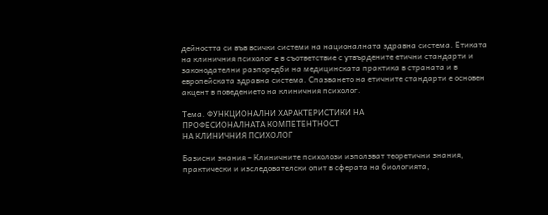дейността си във всички системи на националната здравна система. Етиката на клиничния психолог е в съответствие с утвърдените етични стандарти и законодателни разпоредби на медицинската практика в страната и в европейската здравна система. Спазването на етичните стандарти е основен акцент в поведението на клиничния психолог.

Тема. ФУНКЦИОНАЛНИ ХАРАКТЕРИСТИКИ НА
ПРОФЕСИОНАЛНАТА КОМПЕТЕНТНОСТ
НА КЛИНИЧНИЯ ПСИХОЛОГ

Базисни знания – Клиничните психолози използват теоретични знания, практически и изследователски опит в сферата на биологията,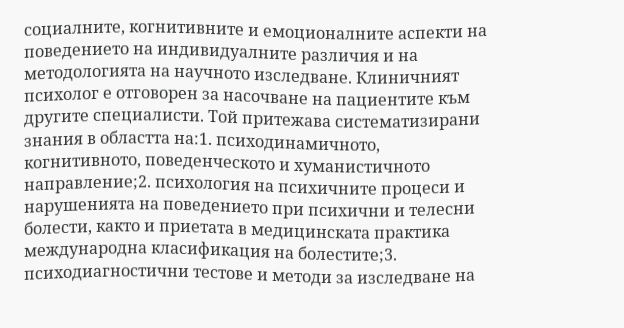социалните, когнитивните и емоционалните аспекти на поведението на индивидуалните различия и на методологията на научното изследване. Клиничният психолог е отговорен за насочване на пациентите към другите специалисти. Той притежава систематизирани знания в областта на:1. психодинамичното, когнитивното, поведенческото и хуманистичното направление;2. психология на психичните процеси и нарушенията на поведението при психични и телесни болести, както и приетата в медицинската практика международна класификация на болестите;3. психодиагностични тестове и методи за изследване на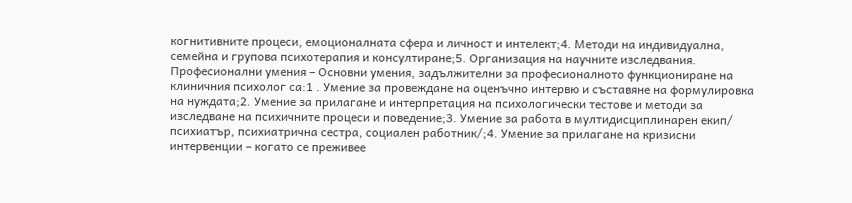когнитивните процеси, емоционалната сфера и личност и интелект;4. Методи на индивидуална, семейна и групова психотерапия и консултиране;5. Организация на научните изследвания.
Професионални умения – Основни умения, задължителни за професионалното функциониране на клиничния психолог са:1 . Умение за провеждане на оценъчно интервю и съставяне на формулировка на нуждата;2. Умение за прилагане и интерпретация на психологически тестове и методи за изследване на психичните процеси и поведение;3. Умениe за работа в мултидисциплинарен екип/ психиатър, психиатрична сестра, социален работник/;4. Умение за прилагане на кризисни интервенции – когато се преживее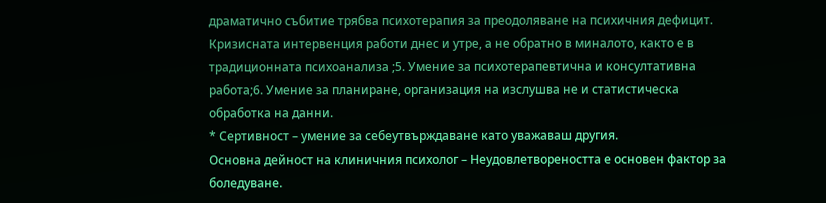драматично събитие трябва психотерапия за преодоляване на психичния дефицит. Кризисната интервенция работи днес и утре, а не обратно в миналото, както е в традиционната психоанализа ;5. Умение за психотерапевтична и консултативна работа;6. Умение за планиране, организация на изслушва не и статистическа обработка на данни.
* Сертивност – умение за себеутвърждаване като уважаваш другия.
Основна дейност на клиничния психолог – Неудовлетвореността е основен фактор за боледуване.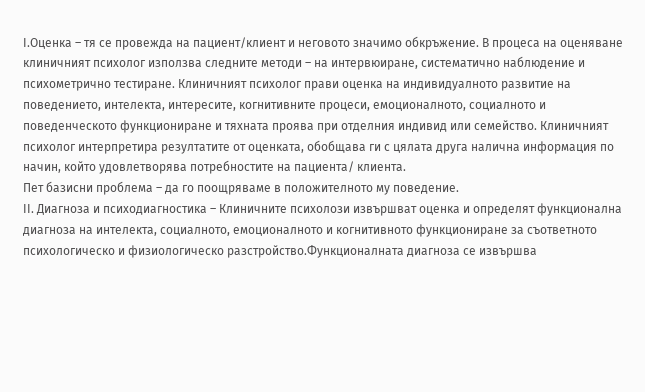І.Оценка – тя се провежда на пациент/клиент и неговото значимо обкръжение. В процеса на оценяване клиничният психолог използва следните методи – на интервюиране, систематично наблюдение и психометрично тестиране. Клиничният психолог прави оценка на индивидуалното развитие на поведението, интелекта, интересите, когнитивните процеси, емоционалното, социалното и поведенческото функциониране и тяхната проява при отделния индивид или семейство. Клиничният психолог интерпретира резултатите от оценката, обобщава ги с цялата друга налична информация по начин, който удовлетворява потребностите на пациента/ клиента.
Пет базисни проблема – да го поощряваме в положителното му поведение.
ІІ. Диагноза и психодиагностика – Клиничните психолози извършват оценка и определят функционална диагноза на интелекта, социалното, емоционалното и когнитивното функциониране за съответното психологическо и физиологическо разстройство.Функционалната диагноза се извършва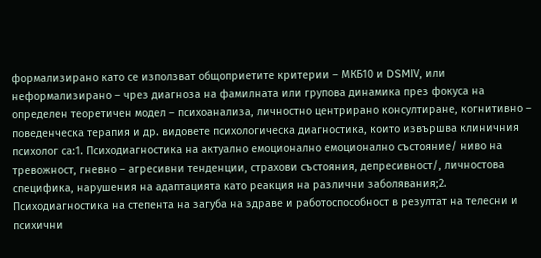формализирано като се използват общоприетите критерии – МКБ10 и DSMІV, или неформализирано – чрез диагноза на фамилната или групова динамика през фокуса на определен теоретичен модел – психоанализа, личностно центрирано консултиране, когнитивно – поведенческа терапия и др. видовете психологическа диагностика, които извършва клиничния психолог са:1. Психодиагностика на актуално емоционално емоционално състояние/ ниво на тревожност, гневно – агресивни тенденции, страхови състояния, депресивност/, личностова специфика, нарушения на адаптацията като реакция на различни заболявания;2. Психодиагностика на степента на загуба на здраве и работоспособност в резултат на телесни и психични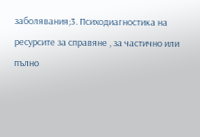заболявания;3. Психодиагностика на ресурсите за справяне , за частично или пълно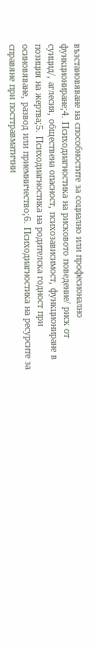възстановяване на способностите за социално или професионално функциониране;4. Психодиагностика на рисковото поведение/ риск от суицид/, аглесия, обществена опасност, психозависимост, функциониране в позиция на жертва;5. Психодиагностика на родителска годност при осиновяване, развод или приемничество;6. Психодиагностика на ресурсите за справяне при посттравматични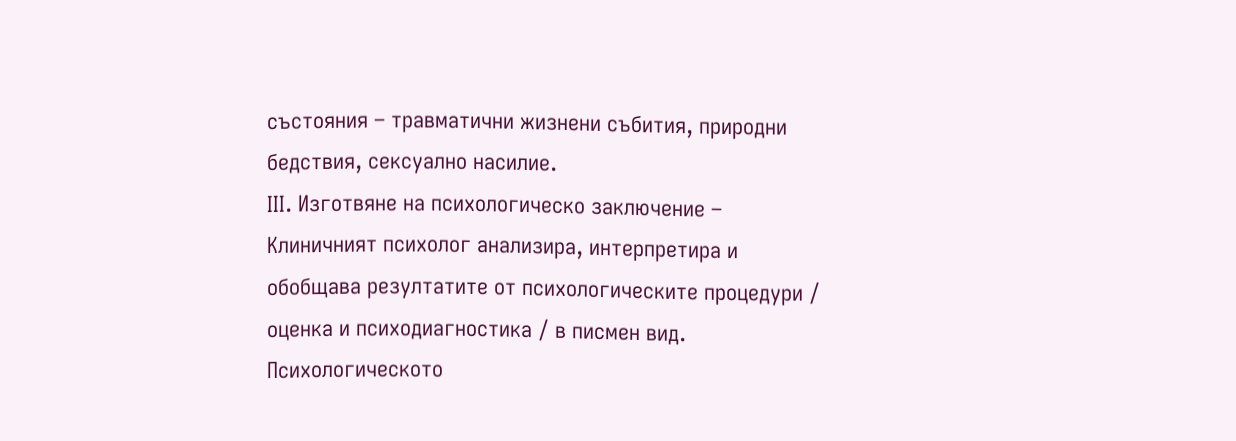състояния – травматични жизнени събития, природни бедствия, сексуално насилие.
ІІІ. Изготвяне на психологическо заключение – Клиничният психолог анализира, интерпретира и обобщава резултатите от психологическите процедури / оценка и психодиагностика / в писмен вид. Психологическото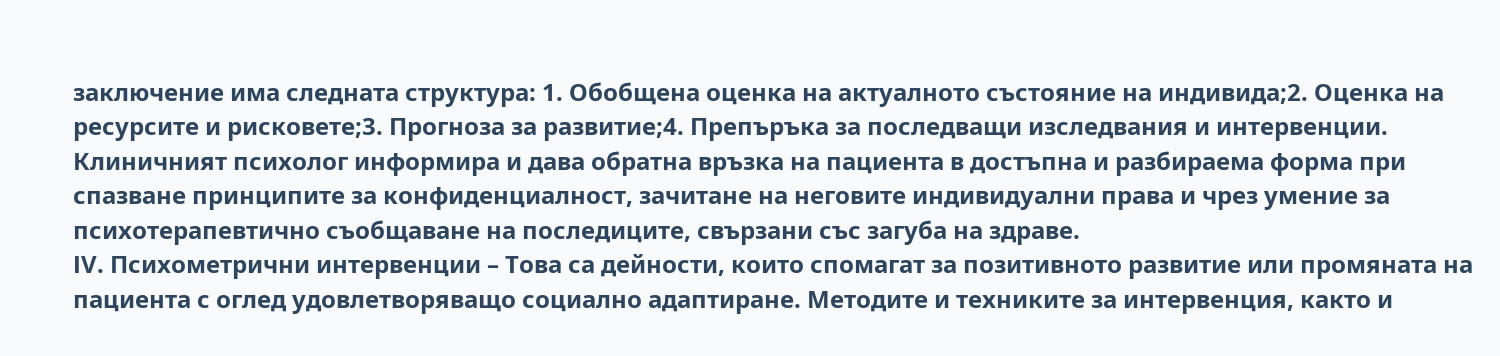заключение има следната структура: 1. Обобщена оценка на актуалното състояние на индивида;2. Оценка на ресурсите и рисковете;3. Прогноза за развитие;4. Препъръка за последващи изследвания и интервенции. Клиничният психолог информира и дава обратна връзка на пациента в достъпна и разбираема форма при спазване принципите за конфиденциалност, зачитане на неговите индивидуални права и чрез умение за психотерапевтично съобщаване на последиците, свързани със загуба на здраве.
ІV. Психометрични интервенции – Това са дейности, които спомагат за позитивното развитие или промяната на пациента с оглед удовлетворяващо социално адаптиране. Методите и техниките за интервенция, както и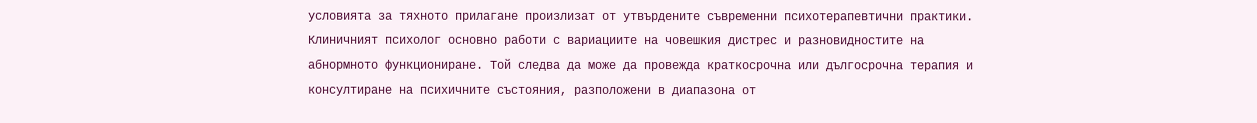условията за тяхното прилагане произлизат от утвърдените съвременни психотерапевтични практики. Клиничният психолог основно работи с вариациите на човешкия дистрес и разновидностите на абнормното функциониране. Той следва да може да провежда краткосрочна или дългосрочна терапия и консултиране на психичните състояния, разположени в диапазона от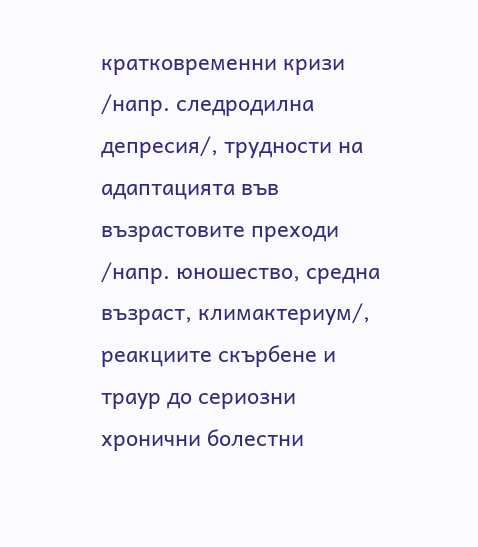кратковременни кризи /напр. следродилна депресия/, трудности на адаптацията във възрастовите преходи /напр. юношество, средна възраст, климактериум/, реакциите скърбене и траур до сериозни хронични болестни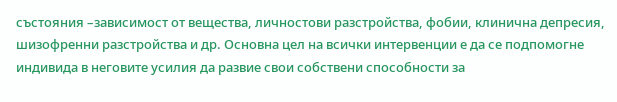състояния –зависимост от вещества, личностови разстройства, фобии, клинична депресия, шизофренни разстройства и др. Основна цел на всички интервенции е да се подпомогне индивида в неговите усилия да развие свои собствени способности за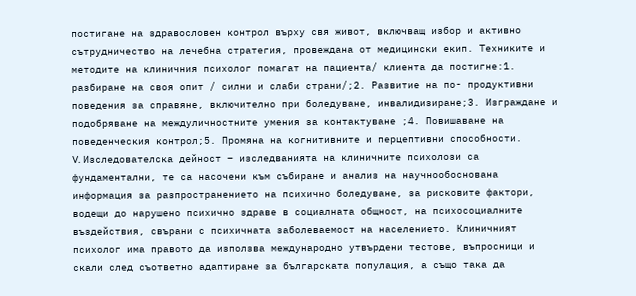постигане на здравословен контрол върху свя живот, включващ избор и активно сътрудничество на лечебна стратегия, провеждана от медицински екип. Техниките и методите на клиничния психолог помагат на пациента/ клиента да постигне:1. разбиране на своя опит / силни и слаби страни/;2. Развитие на по- продуктивни поведения за справяне, включително при боледуване, инвалидизиране;3. Изграждане и подобряване на междуличностните умения за контактуване ;4. Повишаване на поведенческия контрол;5. Промяна на когнитивните и перцептивни способности.
V. Изследователска дейност – изследванията на клиничните психолози са фундаментални, те са насочени към събиране и анализ на научнообоснована информация за разпространението на психично боледуване, за рисковите фактори, водещи до нарушено психично здраве в социалната общност, на психосоциалните въздействия, свърани с психичната заболеваемост на населението. Клиничният психолог има правото да използва международно утвърдени тестове, въпросници и скали след съответно адаптиране за българската популация, а също така да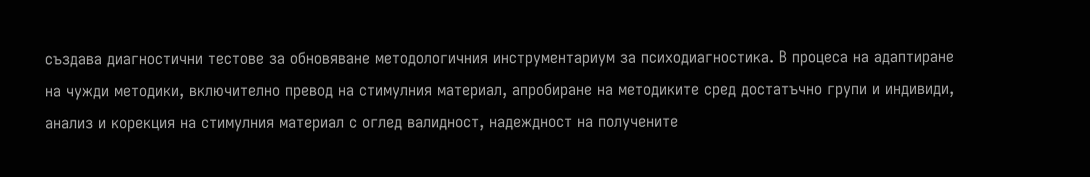създава диагностични тестове за обновяване методологичния инструментариум за психодиагностика. В процеса на адаптиране на чужди методики, включително превод на стимулния материал, апробиране на методиките сред достатъчно групи и индивиди, анализ и корекция на стимулния материал с оглед валидност, надеждност на получените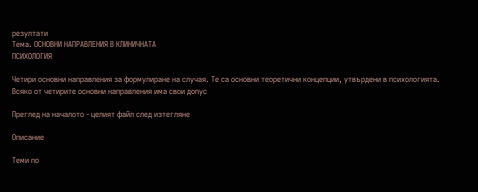резултати
Тема. ОСНОВНИ НАПРАВЛЕНИЯ В КЛИНИЧНАТА
ПСИХОЛОГИЯ

Четири основни направления за формулиране на случая. Те са основни теоретични концепции, утвърдени в психологията. Всяко от четирите основни направления има свои допус

Преглед на началото - целият файл след изтегляне

Описание

Теми по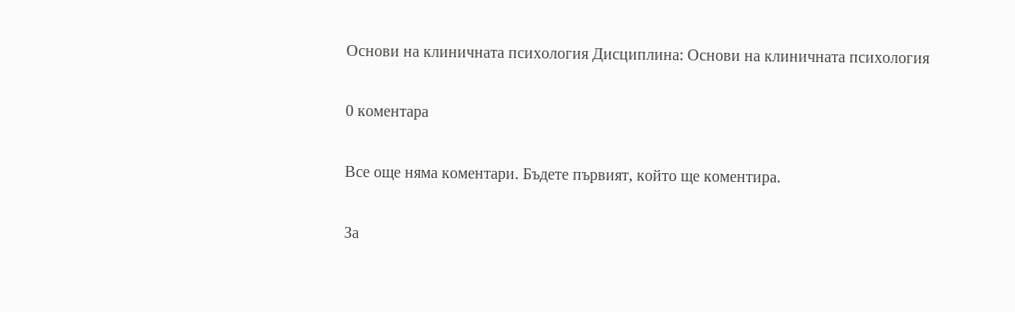Основи на клиничната психология Дисциплина: Основи на клиничната психология

0 коментара

Все още няма коментари. Бъдете първият, който ще коментира.

За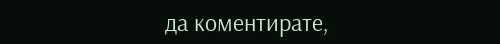да коментирате,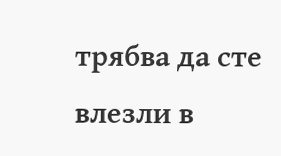трябва да сте влезли в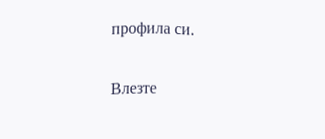профила си.

Влезте